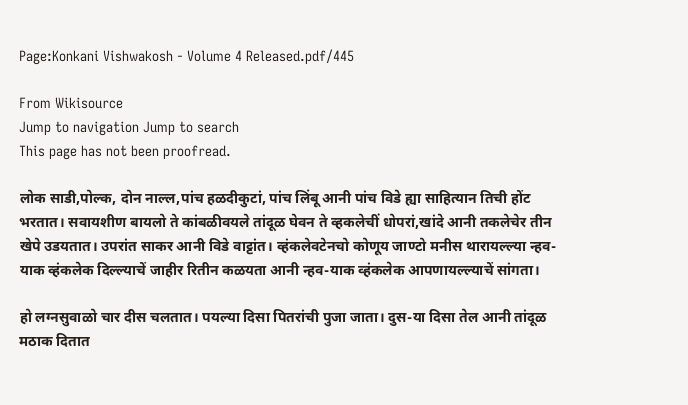Page:Konkani Vishwakosh - Volume 4 Released.pdf/445

From Wikisource
Jump to navigation Jump to search
This page has not been proofread.

लोक साडी,पोल्क, दोन नाल्ल,पांच हळदीकुटां, पांच लिंबू आनी पांच विडे ह्या साहित्यान तिची होंट भरतात। सवायशीण बायलो ते कांबळीवयले तांदूळ घेवन ते व्हकलेचीं धोपरां,खांदे आनी तकलेचेर तीन खेपे उडयतात। उपरांत साकर आनी विडे वाट्टांत। व्हंकलेवटेनचो कोणूय जाण्टो मनीस थारायल्ल्या न्हव-याक व्हंकलेक दिल्ल्याचें जाहीर रितीन कळयता आनी न्हव-याक व्हंकलेक आपणायल्ल्याचें सांगता।

हो लग्नसुवाळो चार दीस चलतात। पयल्या दिसा पितरांची पुजा जाता। दुस-या दिसा तेल आनी तांदूळ मठाक दितात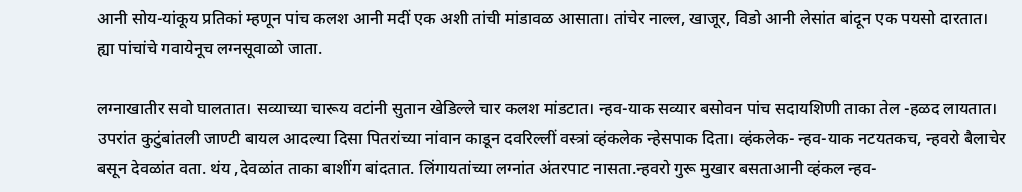आनी सोय-यांकूय प्रतिकां म्हणून पांच कलश आनी मदीं एक अशी तांची मांडावळ आसाता। तांचेर नाल्ल, खाजूर, विडो आनी लेसांत बांदून एक पयसो दारतात। ह्या पांचांचे गवायेनूच लग्नसूवाळो जाता.

लग्नाखातीर सवो घालतात। सव्याच्या चारूय वटांनी सुतान खेडिल्ले चार कलश मांडटात। न्हव-याक सव्यार बसोवन पांच सदायशिणी ताका तेल -हळद लायतात। उपरांत कुटुंबांतली जाण्टी बायल आदल्या दिसा पितरांच्या नांवान काडून दवरिल्लीं वस्त्रां व्हंकलेक न्हेसपाक दिता। व्हंकलेक- न्हव-याक नटयतकच, न्हवरो बैलाचेर बसून देवळांत वता. थंय ,देवळांत ताका बाशींग बांदतात. लिंगायतांच्या लग्नांत अंतरपाट नासता.न्हवरो गुरू मुखार बसताआनी व्हंकल न्हव-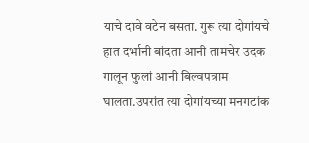याचे दावे वटेन बसता. गुरू त्या दोगांयचे हात दर्भानी बांदता आनी तामचेर उदक गालून फुलां आनी बिल्वपत्राम घालता.उपरांत त्या दोगांयच्या मनगटांक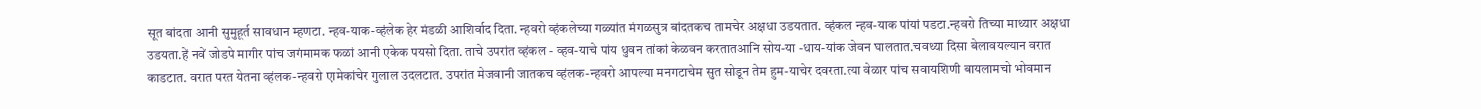सूत बांदता आनी सुमुहूर्त सावधान म्हणटा. न्हव-याक-व्हंलेक हेर मंडळी आशिर्वाद दिता. न्हवरो व्हंकलेच्या गळ्यांत मंगळसुत्र बांदतकच तामचेर अक्षधा उडयतात. व्हंकल न्हव-याक पांयां पडटा.न्हवरो तिच्या माथ्यार अक्षधा उडयता.हें नवें जोडपे मागीर पांच जगंमामक फळां आनी एकेक पयसो दिता. ताचे उपरांत व्हंकल - व्हव-याचे पांय धुवन तांकां केळवन करतातआनि सोय-या -धाय-यांक जेवन घालतात.चवथ्या दिसा बेलावयल्यान वरात काडटात. वरात परत येतना व्हंलक-न्हवरो एामेकांचेर गुलाल उदलटात. उपरांत मेजवानी जातकच व्हंलक-न्हवरो आपल्या मनगटाचेम सुत सोडून तेम हुम-याचेर दवरता.त्या वेळार पांच सवायशिणी बायलामचो भोवमान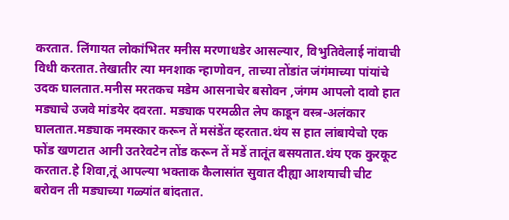करतात. लिंगायत लोकांभितर मनीस मरणाधडेर आसल्यार, विभुतिवेलाई नांवाची विधी करतात.तेखातीर त्या मनशाक न्हाणोवन, ताच्या तोंडांत जंगंमाच्या पांयांचे उदक घालतात.मनीस मरतकच मडेम आसनाचेर बसोवन ,जंगम आपलो दावो हात मड्याचे उजवे मांडयेर दवरता. मड्याक परमळीत लेप काडून वस्त्र-अलंकार घालतात.मड्याक नमस्कार करून तें मसंडेंत व्हरतात.थंय स हात लांबायेचो एक फोंड खणटात आनी उतरेवटेन तोंड करून तें मडें तातूंत बसयतात.थंय एक कुरकूट करतात.हे शिवा,तूं आपल्या भक्ताक कैलासांत सुवात दीह्या आशयाची चीट बरोवन ती मड्याच्या गळ्यांत बांदतात.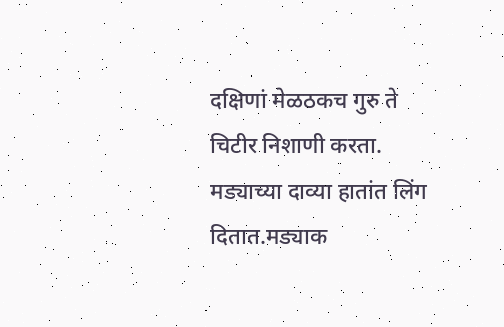दक्षिणां मेळठकच गुरु ते चिटीर निशाणी करता. मड्याच्या दाव्या हातांत लिंग दितात.मड्याक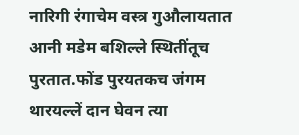नारिगी रंगाचेम वस्त्र गुऔलायतात आनी मडेम बशिल्ले स्थितींतूच पुरतात.फोंड पुरयतकच जंगम थारयल्लें दान घेवन त्या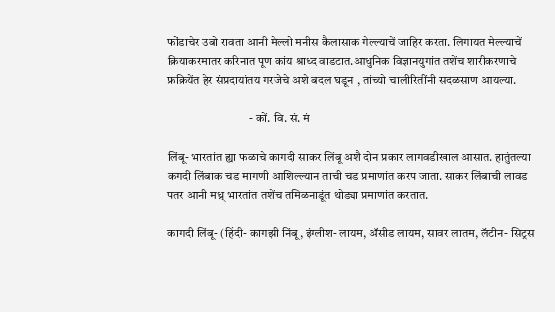फोंडाचेर उबो रावता आनी मेल्लो मनीस कैलासाक गेल्ल्याचें जाहिर करता. लिगायत मेल्ल्याचें क्रियाकरमातर करिनात पूण कांय श्राध्द वाडटात.आधुनिक विज्ञानयुगांत तशेंच शारीकरणाचे फ्रक्रियेंत हेर संप्रदायांतय गरजेचे अशे बदल घडून , तांच्यो चालीरितींनी सदळसाण आयल्या.

                                  - कों. वि. सं. मं

लिंबू- भारतांत ह्या फळाचे कागदी साकर लिंबू अशै दोन प्रकार लागवडीखाल आसात. हातुंतल्या कगदी लिंबाक चड मागणी आशिल्ल्यान ताची चड प्रमाणांत करप जाता. साकर लिंबाची लावड पतर आनी मध्र् भारतांत तशेंच तमिळनाडूंत थोड्या प्रमाणांत करतात.

कागदी लिंबू- (हिंदी- कागझी निंबू, इंग्लीश- लायम, ॲसीड लायम, सावर लातम, लॅटीन- सिट्रस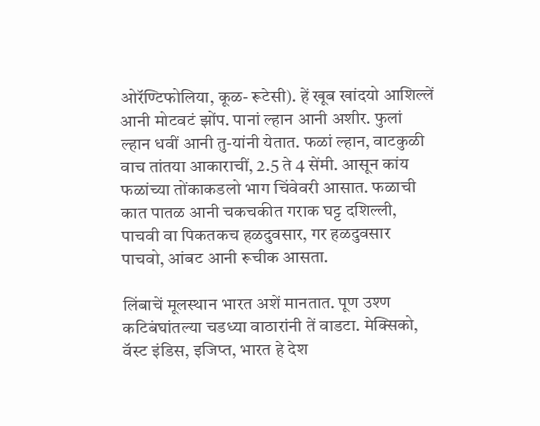ओरॅण्टिफोलिया, कूळ- रूटेसी). हें खूब खांदयो आशिल्लें आनी मोटवटं झोंप. पानां ल्हान आनी अशीर. फुलां ल्हान धवीं आनी तु-यांनी येतात. फळां ल्हान, वाटकुळी वाच तांतया आकाराचीं, 2.5 ते 4 सेंमी. आसून कांय फळांच्या तोंकाकडलो भाग चिंवेवरी आसात. फळाची कात पातळ आनी चकचकीत गराक घट्ट दशिल्ली, पाचवी वा पिकतकच हळदुवसार, गर हळदुवसार पाचवो, आंबट आनी रूचीक आसता.

लिंबाचें मूलस्थान भारत अशें मानतात. पूण उश्ण कटिबंघांतल्या चडध्या वाठारांनी तें वाडटा. मेक्सिको, वॅस्ट इंडिस, इजिप्त, भारत हे देश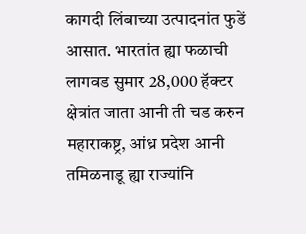कागदी लिंबाच्या उत्पादनांत फुडें आसात. भारतांत ह्या फळाची लागवड सुमार 28,000 हॅक्टर क्षेत्रांत जाता आनी ती चड करुन महाराकष्ट्र, आंध्र प्रदेश आनी तमिळनाडू ह्या राज्यांनि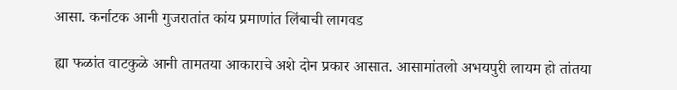आसा. कर्नाटक आनी गुजरातांत कांय प्रमाणांत लिंबाची लागवड

ह्या फळांत वाटकुळे आनी तामतया आकाराचे अशे दोन प्रकार आसात. आसामांतलो अभयपुरी लायम हो तांतया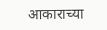आकाराच्या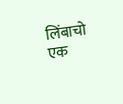लिंबाचो एक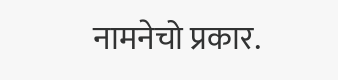नामनेचो प्रकार.